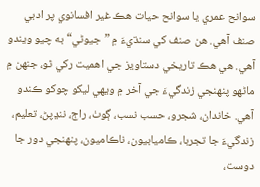سوانح عمري يا سوانح حيات هڪ غير افسانوي پر ادبي صنف آهي. هن صنف کي سنڌيءَ ۾ ”جيوڻي“ به چيو ويندو آهي. هي هڪ تاريخي دستاويز جي اهميت رکي ٿو، جنھن ۾ ماڻهو پنھنجي زندگيءَ جي آخر ۾ ويھي ليکو چوکو ڪندو آهي. خاندان، شجرو، حسب نسب، ڳوٺ، راڄ، ننڍپڻ، تعليم، زندگيءَ جا تجربا، ڪاميابيون، ناڪاميون، پنھنجي دور جا دوست،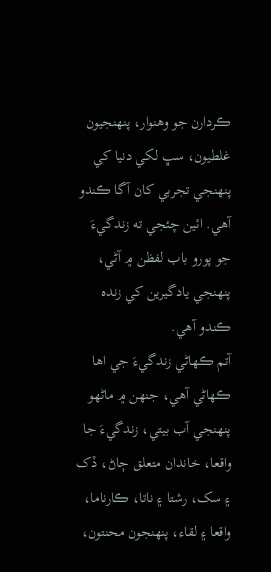ڪردارن جو وهنوار، پنھنجيون غلطيون، سڀ لکي دنيا کي پنھنجي تجربي کان آگا ڪندو آهي. ائين چئجي ته زندگيءَ جو پورو باب لفظن ۾ آڻي، پنھنجي يادگيرين کي زنده ڪندو آهي.
آتم ڪھاڻي زندگيءَ جي اھا ڪھاڻي آهي، جنھن ۾ ماڻهو پنھنجي آب بيتي، زندگيءَ جا واقعا، خاندان متعلق ڄاڻ، ڏک ۽ سک، رشتا ۽ ناتا، ڪارناما، واقعا ۽ لقاء، پنھنجون محنتون،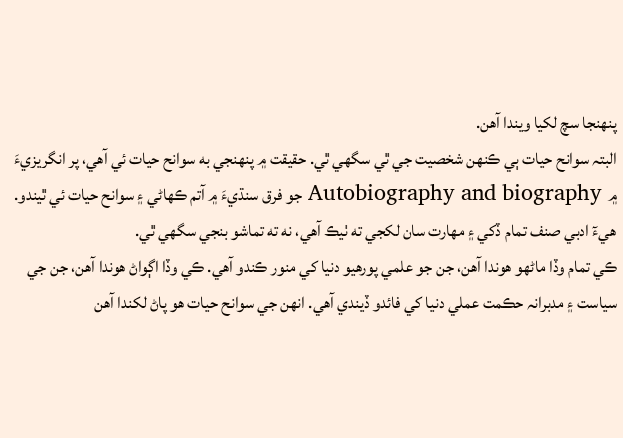پنھنجا سچ لکيا ويندا آهن.
البتہ سوانح حيات ٻي ڪنھن شخصيت جي ٿي سگهي ٿي. حقيقت ۾ پنھنجي به سوانح حيات ئي آهي، پر انگريزيءَ ۾ Autobiography and biography جو فرق سنڌيءَ ۾ آتم ڪھاڻي ۽ سوانح حيات ئي ٿيندو.
هيءٓ ادبي صنف تمام ڏکي ۽ مھارت سان لکجي ته ٺيڪ آهي، نه ته تماشو بنجي سگهي ٿي.
ڪي تمام وڏا ماڻهو هوندا آهن، جن جو علمي پورهيو دنيا کي منور ڪندو آهي. ڪي وڏا اڳواڻ هوندا آهن، جن جي سياست ۽ مدبرانہ حڪمت عملي دنيا کي فائدو ڏيندي آهي. انهن جي سوانح حيات ھو پاڻ لکندا آهن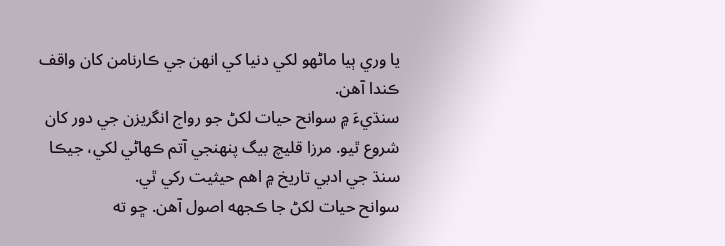يا وري ٻيا ماڻهو لکي دنيا کي انهن جي ڪارنامن کان واقف ڪندا آهن.
سنڌيءَ ۾ سوانح حيات لکڻ جو رواج انگريزن جي دور کان شروع ٿيو. مرزا قليچ بيگ پنھنجي آتم ڪھاڻي لکي، جيڪا سنڌ جي ادبي تاريخ ۾ اھم حيثيت رکي ٿي.
سوانح حيات لکڻ جا ڪجهه اصول آهن. ڇو ته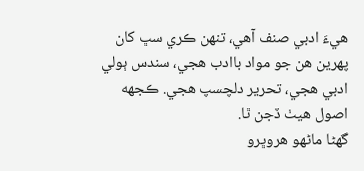هيءَ ادبي صنف آهي، تنھن ڪري سڀ کان پھرين هن جو مواد باادب هجي، سندس ٻولي ادبي هجي، تحرير دلچسپ ھجي. ڪجهه اصول هيٺ ڏجن ٿا.
گهڻا ماڻهو هروڀرو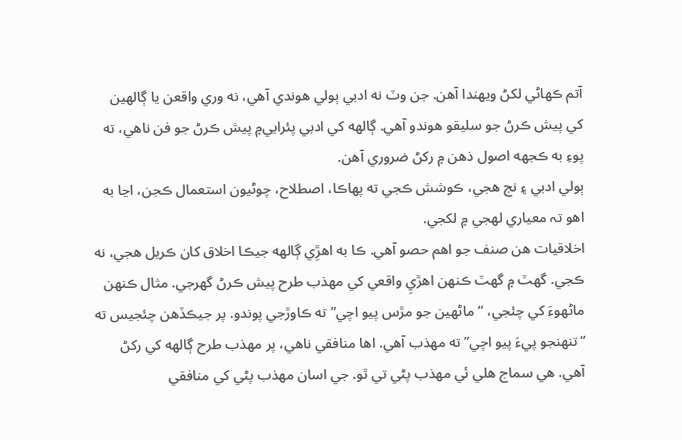آتم ڪھاڻي لکڻ ويھندا آهن. جن وٽ نه ادبي ٻولي هوندي آهي، نه وري واقعن يا ڳالهين کي پيش ڪرڻ جو سليقو هوندو آهي. ڳالهه کي ادبي پئرايي۾ پيش ڪرڻ جو فن ناهي، ته پوءِ به ڪجهه اصول ذهن ۾ رکڻ ضروري آهن.
ٻولي ادبي ۽ نج هجي، ڪوشش ڪجي ته پھاڪا، اصطلاح، چوڻيون استعمال ڪجن، اڃا به اھو تہ معياري لھجي ۾ لکجي.
اخلاقيات هن صنف جو اهم حصو آهي. ڪا به اهڙِي ڳالهه جيڪا اخلاق کان ڪريل هجي، نه ڪجي. گهٽ ۾ گهٽ ڪنھن اهڙيِ واقعي کي مھذب طرح پيش ڪرڻ گهرجي. مثال ڪنھن ماڻهوءَ کي چئجي، “ماڻهين جو مڙس پيو اچي” ته ڪاوڙجي پوندو. پر جيڪڏهن چئجيس ته “تنھنجو پيءَ پيو اچي” ته مھذب آهي. اها منافقي ناهي، پر مھذب طرح ڳالهه کي رکڻ آهي. هي سماج هلي ئي مھذب پڻي تي ٿو. جي اسان مھذب پڻي کي منافقي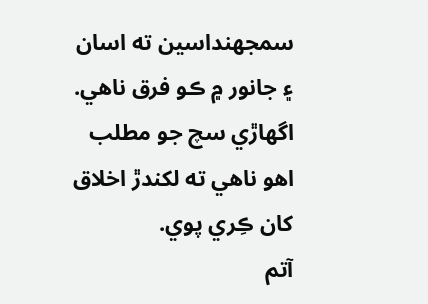سمجهنداسين ته اسان ۽ جانور ۾ ڪو فرق ناهي. اگهاڙي سچ جو مطلب اهو ناهي ته لکندڙ اخلاق کان ڪِري پوي.
آتم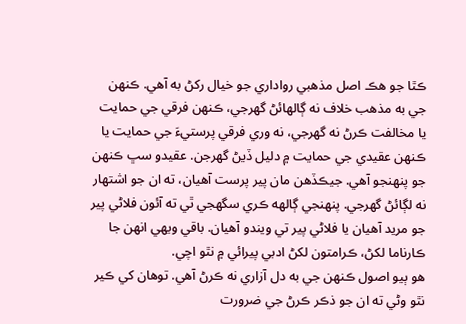ڪٿا جو ھڪ اصل مذھبي رواداري جو خيال رکڻ به آھي. ڪنھن جي به مذهب خلاف نه ڳالهائڻ گهرجي، ڪنھن فرقي جي حمايت يا مخالفت ڪرڻ نه گهرجي، نه وري فرقي پرستيءَ جي حمايت يا ڪنھن عقيدي جي حمايت ۾ دليل ڏيڻ گهرجن. عقيدو سڀ ڪنھن جو پنھنجو آهي. جيڪڏهن مان پير پرست آهيان، ته ان جو اشتھار نه لڳائڻ گهرجي. پنھنجي ڳالهه ڪري سگهجي ٿي ته آئون فلاڻي پير جو مريد آھيان يا فلاڻي پير تي ويندو آهيان. باقي ويھي انهن جا ڪارناما لکڻ، ڪرامتون لکڻ ادبي پيرائي ۾ نٿو اچي.
ھو ٻيو اصول ڪنھن جي به دل آزاري نه ڪرڻ آھي. توهان کي ڪير نٿو وڻي ته ان جو ذڪر ڪرڻ جي ضرورت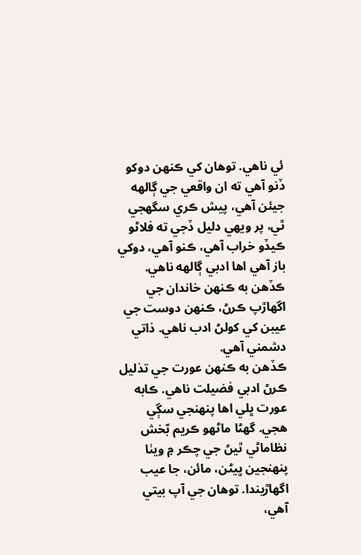ئي ناهي. توهان کي ڪنھن دوکو ڏنو آهي ته ان واقعي جي ڳالهه جيئن آهي، پيش ڪري سگهجي ٿي، پر ويھي دليل ڏجي ته فلاڻو ڪيڏو خراب آهي، ڪنو آهي، دوکي باز آهي اها ادبي ڳالهه ناهي.
ڪڏهن به ڪنھن خاندان جي اگهاڙپ ڪرڻ، ڪنھن دوست جي عيبن کي کولڻ ادب ناهي. ذاتي دشمني آهي.
ڪڏهن به ڪنھن عورت جي تذليل ڪرڻ ادبي فضيلت ناهي. ڪابه عورت ڀلي اها پنھنجي سڳي هجي. گهڻا ماڻهو ڪريم بّخش نظاماڻي ٿيڻ جي چڪر ۾ ويٺا پنھنجين ڀيڻن، مائن، جا عيب اگهاڙيندا. توهان جي آپ بيتي آهي،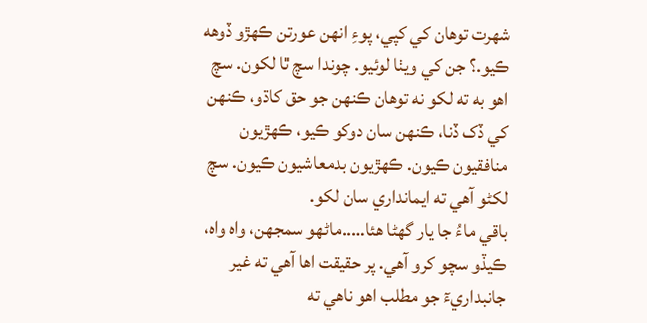شھرت توهان کي کپي، پوءِ انهن عورتن ڪھڙو ڏوهه ڪيو.؟ جن کي ويٺا لوئيو. چوندا سچ ٿا لکون. سچ اهو به ته لکو نه توهان ڪنھن جو حق کاڌو، ڪنھن کي ڏک ڏنا، ڪنھن سان دوکو ڪيو، ڪھڙيون منافقيون ڪيون. ڪھڙيون بدمعاشيون ڪيون. سچ لکڻو آهي ته ايمانداري سان لکو.
باقي ماءُ جا يار گهڻا هئا…..ماڻهو سمجهن، واه واه، ڪيڏو سچو کرو آهي. پر حقيقت اها آهي ته غير جانبداريءٓ جو مطلب اهو ناهي ته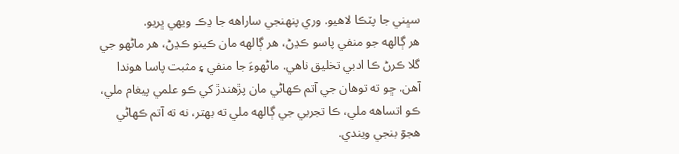سڀني جا پٽڪا لاهيو. وري پنھنجي ساراهه جا ڍڪ ويھي ڀريو.
هر ڳالهه جو منفي پاسو ڪڍڻ، هر ڳالهه مان ڪينو ڪڍڻ، هر ماڻهو جي گلا ڪرڻ ڪا ادبي تخليق ناهي. ماڻهوءَ جا منفي ۽ مثبت پاسا هوندا آهن. ڇو ته توهان جي آتم ڪھاڻي مان پڙهندڙ کي ڪو علمي پيغام ملي، ڪو اتساهه ملي، ڪا تجربي جي ڳالهه ملي ته بھتر، نه ته آتم ڪھاڻي هجوٓ بنجي ويندي.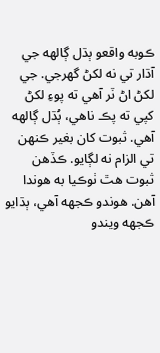ڪوبه واقعو ٻڌل ڳالهه جي آڌار تي نه لکڻ گهرجي. جي لکڻ اڻ ٽر آهي ته پوءِ لکڻ کپي ته پڪ ناهي، ٻُڌل ڳالهه آهي. ثبوت کان بغير ڪنھن تي الزام نه لڳايو. ڪڏهن ثبوت هٿ ٺوڪيا به هوندا آهن. هوندو ڪجهه آهي، ٻڌايو ڪجهه ويندو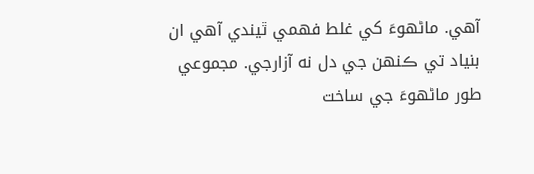آهي. ماڻهوءَ کي غلط فھمي ٿيندي آهي ان بنياد تي ڪنھن جي دل نه آزارجي. مجموعي طور ماڻهوءَ جي ساخت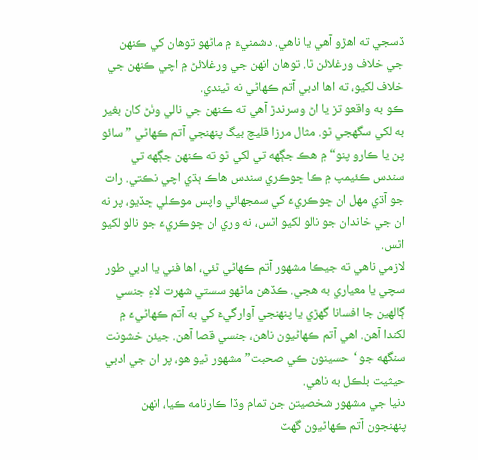ڏسجي ته اهڙو آهي يا ناهي. دشمنيءَ ۾ ماڻهو توهان کي ڪنھن جي خلاف ورغلائن ٿا. توهان انهن جي ورغلائڻ ۾ اچي ڪنھن جي خلاف لکيو، ته اها ادبي آتم ڪھاڻي نه ٿيندي.
ڪو به واقعو تز يا اڻ وسرندڙ آهي ته ڪنهن جي نالي وٺڻ کان بغير به لکي سگهجي ٿو. مثال مرزا قليچ بيگ پنھنجي آتم ڪھاڻي ”سائو پن يا ڪارو پنو“ ۾ هڪ جڳھه تي لکي ٿو ته ڪنھن جڳھه تي سندس ڪئيمپ ۾ ڪا ڇوڪري سندس هاڪ ٻڌي اچي نڪتي. رات جو آڌي مهل ان ڇوڪريءَ کي سمجهائي واپس موڪلي ڇڏيو، پر نه ان جي خاندان جو نالو لکيو اٿس، نه وري ان ڇوڪريءَ جو نالو لکيو اٿس.
لازمي ناهي ته جيڪا مشھور آتم ڪھاڻي ٿئي، اها فني يا ادبي طور سچي يا معياري به هجي. ڪڏهن ماڻهو سستي شھرت لاءِ جنسي ڳالهين جا افسانا گهڙي يا پنھنجي آوارگيءَ کي به آتم ڪھاڻيءَ ۾ لکندا آهن. اهي آتم ڪھاڻيون ناهن، جنسي قصا آهن. جيئن خشونت سنگهه جو ‘حسينون ڪي صحبت” مشھور ٿيو هو، پر ان جي ادبي حيثيت بلڪل به ناهي.
دنيا جي مشھور شخصيتن جن تمام وڏا ڪارنامه ڪيا، انهن پنھنجون آتم ڪھاڻيون گهٽ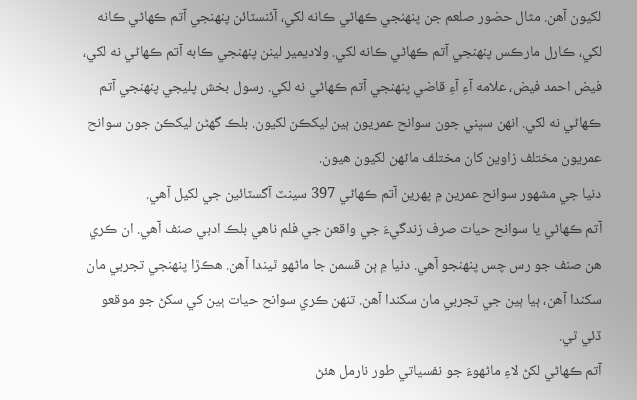لکيون آهن. مثال حضور صلعم جن پنھنجي ڪھاڻي ڪانه لکي، آئنسٽائن پنھنجي آتم ڪھاڻي ڪانه لکي، ڪارل مارڪس پنھنجي آتم ڪھاڻي ڪانه لکي. ولاديمير لينن پنھنجي ڪابه آتم ڪھاڻي نه لکي، فيض احمد فيض، علامه آءِ آءِ قاضي پنھنجي آتم ڪھاڻي نه لکي. رسول بخش پليجي پنھنجي آتم ڪھاڻي نه لکي. انهن سڀني جون سوانح عمريون ٻين ليکڪن لکيون. بلڪ گهڻن ليکڪن جون سوانح عمريون مختلف زاوين کان مختلف ماڻهن لکيون هيون.
دنيا جي مشھور سوانح عمرين ۾ پھرين آتم ڪھاڻي 397 سينٽ آگسٽائين جي لکيل آهي.
آتم ڪھاڻي يا سوانح حيات صرف زندگيءَ جي واقعن جي فلم ناهي بلڪ ادبي صنف آهي. ان ڪري هن صنف جو رس چس پنھنجو آهي. دنيا ۾ ٻن قسمن جا ماڻهو ٿيندا آهن. هڪڙا پنھنجي تجربي مان سکندا آهن، ٻيا ٻين جي تجربي مان سکندا آهن. تنھن ڪري سوانح حيات ٻين کي سکڻ جو موقعو ڏئي ٿي.
آتم ڪھاڻي لکڻ لاءِ ماڻهوءَ جو نفسياتي طور نارمل هئڻ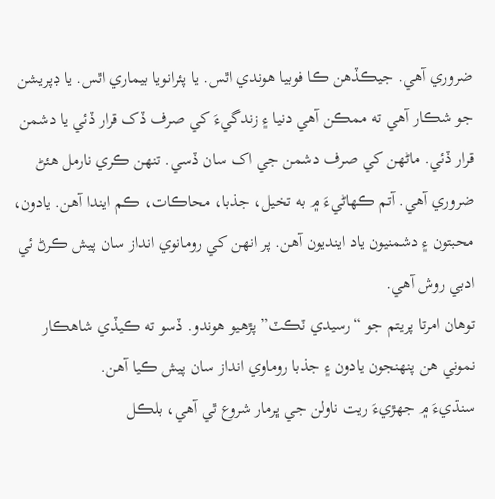ضروري آهي. جيڪڏهن ڪا فوبيا هوندي اٿس. يا پئرانويا بيماري اٿس. يا ڊپريشن جو شڪار آهي ته ممڪن آهي دنيا ۽ زندگيءَ کي صرف ڏک قرار ڏئي يا دشمن قرار ڏئي. ماڻهن کي صرف دشمن جي اک سان ڏسي. تنھن ڪري نارمل هئڻ ضروري آهي. آتم ڪھاڻيءَ ۾ به تخيل، جذبا، محاڪات، ڪم ايندا آهن. يادون، محبتون ۽ دشمنيون ياد اينديون آهن. پر انهن کي رومانوي انداز سان پيش ڪرڻ ئي ادبي روش آهي.
توهان امرتا پريتم جو “رسيدي ٽڪٽ” پڙهيو هوندو. ڏسو ته ڪيڏي شاهڪار نموني هن پنھنجون يادون ۽ جذبا روماوي انداز سان پيش ڪيا آهن.
سنڌيءَ ۾ جھڙيءَ ريت ناولن جي ڀرمار شروع ٿي آهي، بلڪل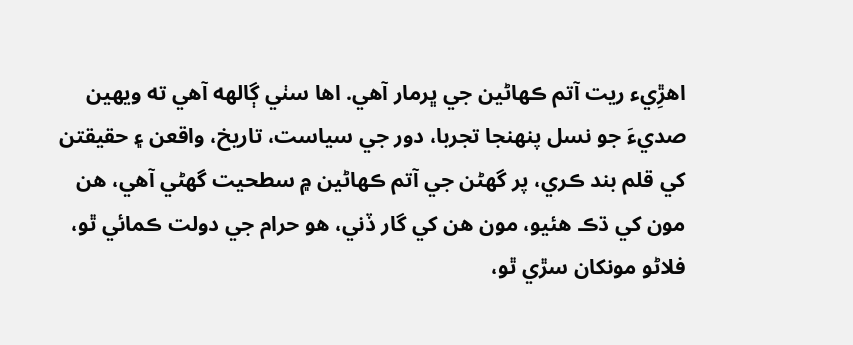اهڙِيء ريت آتم ڪھاڻين جي ڀرمار آهي. اها سٺي ڳالهه آهي ته ويھين صديءَ جو نسل پنھنجا تجربا، دور جي سياست، تاريخ، واقعن ۽ حقيقتن کي قلم بند ڪري، پر گهڻن جي آتم ڪھاڻين ۾ سطحيت گهڻي آهي، هن مون کي ڌڪ هئيو، مون هن کي گار ڏني، هو حرام جي دولت ڪمائي ٿو، فلاڻو مونکان سڙي ٿو،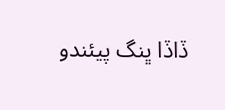ڏاڏا ڀنگ پيئندو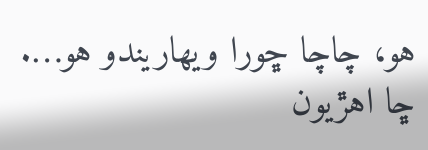هو، چاچا ڇورا ويھاريندو هو…. ڇا اهڙيون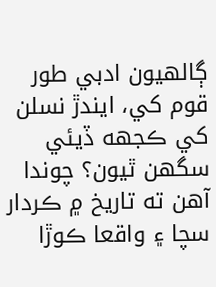ڳالهيون ادبي طور قوم کي، ايندڙ نسلن کي ڪجهه ڏيئي سگهن ٿيون؟ چوندا آهن ته تاريخ ۾ ڪردار سچا ۽ واقعا ڪوڙا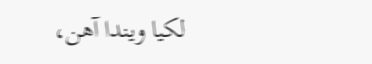لکيا ويندا آهن،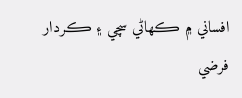افساني ۾ ڪھاڻي سچي ۽ ڪردار فرضي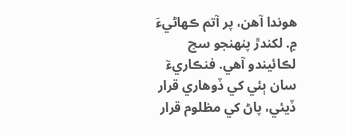هوندا آهن، پر آتم ڪھاڻيءَ ۾. لکندڙ پنھنجو سچ لڪائيندو آهي. فنڪاريءٓ سان ٻئي کي ڏوهاري قرار ڏيئي، پاڻ کي مظلوم قرار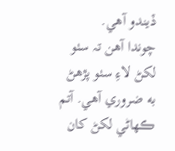ڏيندو آهي.
چوندا آهن تہ سٺو لکڻ لاءِ سٺو پڙهڻ به ضروري آهي. آتم ڪھاڻي لکڻ کان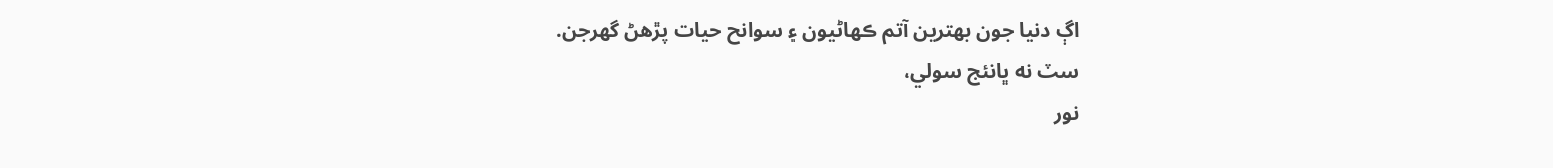اڳ دنيا جون بھترين آتم ڪھاڻيون ۽ سوانح حيات پڙهڻ گهرجن.
سٽ نه ڀانئج سولي،
نور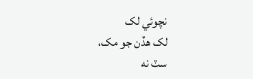نچوئي لک
لک هڏن جو مک،
سٽ نه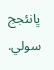ڀانئجج سولي.